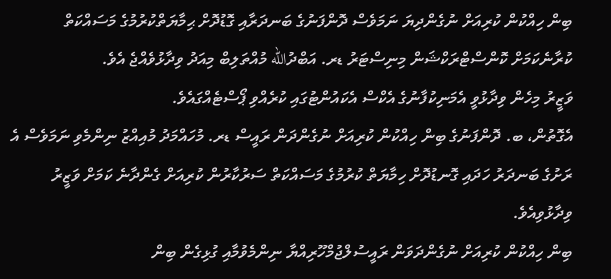ބިން ހިއްކުން ކުރިއަށް ނުގެންދިޔަ ނަމަވެސް ދޮންފަނުގެ ބަނދަރާއި ގޮޑުދޮށް ޙިމާޔަތްކުރުމުގެ މަސައްކަތް ކުރާނެކަމަށް ކޮންސްޓްރަކްޝަން މިނިސްޓަރު ޑރ. އަބްދުالله މުއްތަލިބް މިއަދު ވިދާޅުވެއްޖެ އެވެ.
ވަޒީރު މިހެން ވިދާޅުވީ އެމަނިކުފާނުގެ އެކްސް އެކައުންޓުގައި ކުރެއްވި ޕޯސްޓެއްގައެވެ.
އެގޮތުން، ބ. ދޮންފަނުގެ ބިން ހިއްކުން ކުރިއަށް ނުގެންދަން ރައީސް ޑރ. މުހައްމަދު މުއިއްޒު ނިންމެވި ނަމަވެސް އެ ރަށުގެ ބަނދަރު ހަދައި ގޮނޑުދޮށް ހިމާޔަތް ކުރުމުގެ މަސައްކަތް ސަރުކާރުން ކުރިއަށް ގެންދާނެ ކަމަށް ވަޒީރު ވިދާޅުވިއެވެ.
ބިން ހިއްކުން ކުރިއަށް ނުގެންދަވަން ރައީސުލްޖުމްހޫރިއްޔާ ނިންމެވުމާއި ގުޅިގެން ބިން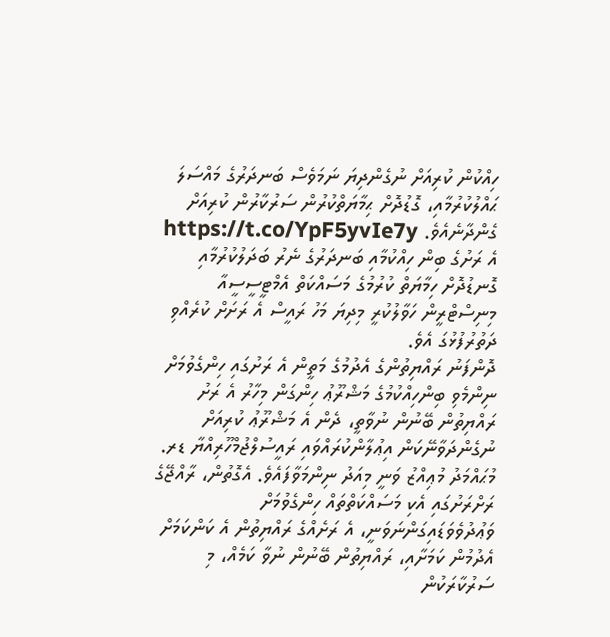ހިއްކުން ކުރިއަށް ނުގެންދިޔަ ނަމަވެސް ބަނދަރުގެ މައްސަލަ ޙައްލުކުރުމާއި، ގޮޑުދޮށް ޙިމާޔަތްކުރުން ސަރުކާރުން ކުރިއަށް ގެންދާނެއެވެ. https://t.co/YpF5yvIe7y
އެ ރަށުގެ ބިން ހިއްކުމާއި ބަނދަރުގެ ނެރު ބަދަލުކުރުމާއި ގޮނޑުދޮށް ހިމާޔަތް ކުރުމުގެ މަސައްކަތް އެމްޓީސީސީއާ މިނިސްޓްރީން ހަވާލުކުރީ މިދިޔަ މަހު ރައީސް އެ ރަށަށް ކުރެއްވި ދަތުރުފުޅުގަ އެވެ.
ދޮންފަނު ރައްޔިތުންގެ އެދުމުގެ މަތީން އެ ރަށުގައި ހިންގެވުމަށް ނިންމެވި ބިންހިއްކުމުގެ މަޝްރޫޢު ހިންގަން މިހާރު އެ ރަށު ރައްޔިތުން ބޭނުން ނުވާތީ، ދެން އެ މަޝްރޫޢު ކުރިއަށް ނުގެންދަވާނޭކަން އިޢުލާންކުރައްވައި ރައީސުލްޖުމްހޫރިއްޔާ ޑރ. މުޙައްމަދު މުޢިއްޒު ވަނީ މިއަދު ނިންމަވާފައެވެ. އެގޮތުން، ރާއްޖޭގެ ރަށްރަށުގައި އެކި މަސައްކަތްތައް ހިންގެވުމަށް ވަޢުދުވެވަޑައިގަންނަވަނީ، އެ ރަށެއްގެ ރައްޔިތުން އެ ކަންކަމަށް އެދުމުން ކަމަށާއި، ރައްޔިތުން ބޭނުން ނުވާ ކަމެއް، މި ސަރުކާރަކުން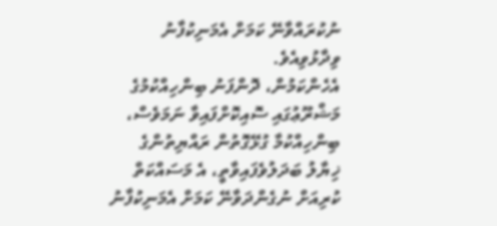ނުކުރައްވާނޭ ކަމަށް އެމަނިކުފާނު ވިދާޅުވިއެވެ.
އެހެންކަމުން، ދޮންފަނު ބިންހިއްކުމުގެ މަޝްރޫޢުގައި ސޮއިކޮށްފައިވާ ނަމަވެސް، ބިންހިއްކުމާ ގުޅޭގޮތުން ރައްޔިތުންގެ ޚިޔާލު ބަދަލުވެފައިވާތީ، އެ މަސައްކަތް ކުރިއަށް ނުގެންދަވާނޭ ކަމަށް އެމަނިކުފާނު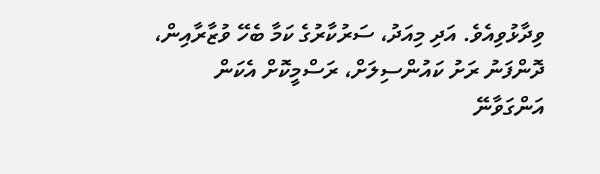ވިދާޅުވިއެވެ. އަދި މިއަދު، ސަރުކާރުގެ ކަމާ ބެހޭ ވުޒާރާއިން، ދޮންފަނު ރަށު ކައުންސިލަށް، ރަސްމީކޮށް އެކަން އަންގަވާނޭ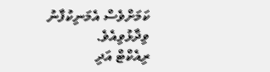ކަމަށްވެސް އެމަނިކުފާނު ވިދާޅުވިއެވެ.
ރިއެކްޓް އަދި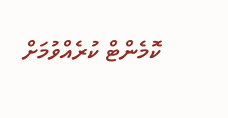ކޮމެންޓް ކުރެއްވުމަށް